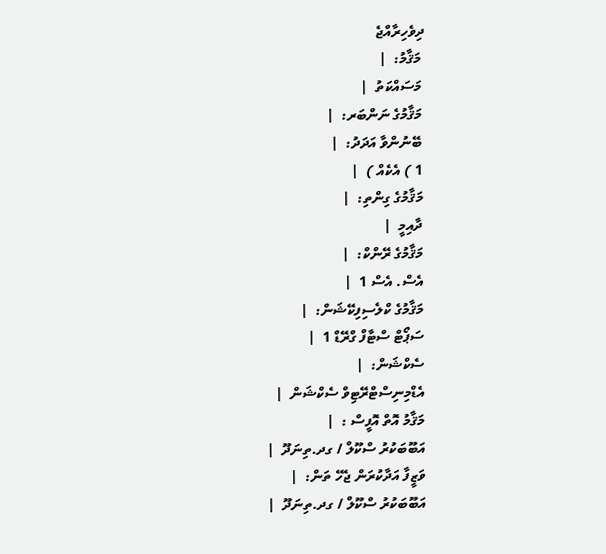ދިވެހިރާއްޖެ
 މަޤާމު:  |
 މަސައްކަތު  |
 މަޤާމުގެ ނަންބަރ:  |
 ބޭނުންވާ އަދަދު:  |
 1 ) އެކެއް )  |
 މަޤާމުގެ ގިންތި:  |
 ދާއިމީ  |
 މަޤާމުގެ ރޭންކް:  |
 އެސް. އެސް 1  |
 މަޤާމުގެ ކްލެސިފިކޭޝަން:  |
 ސަޕޯޓް ސްޓާފް ގްރޭޑް 1  |
 ސެކްޝަން:  |
 އެޑްމިނިސްޓްރޭޓިވް ސެކްޝަން  |
 މަޤާމު އޮތް އޮފީސް :  |
 އަބޫބަކުރު ސްކޫލް / ގދ.ތިނަދޫ  |
 ވަޒީފާ އަދާކުރަން ޖެހޭ ތަން:  |
 އަބޫބަކުރު ސްކޫލް / ގދ.ތިނަދޫ  |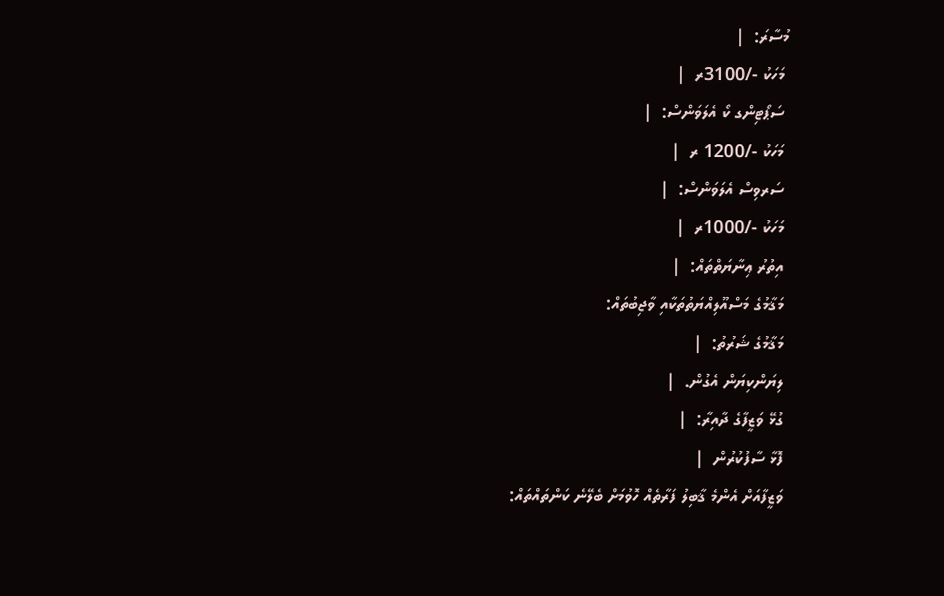މުސާރަ:  |
 މަހަކު -/3100ރ  |
 ސަޕޯޓިންގ ކޯ އެލަވަންސް:  |
 މަހަކު -/1200 ރ  |
 ސަރވިސް އެލަވަންސް:  |
 މަހަކު -/1000ރ  |
 އިތުރު ޢިނާޔަތްތައް:  |
 މަޤާމުގެ މަސްއޫލިއްޔަތުތަކާއި ވާޖިބުތައް:
 މަޤާމުގެ ޝަރުތު:  |
 ލިޔަންކިޔަން އެގުން.  |
 ގުޅޭ ވަޒީފާގެ ދާއިރާ:  |
 ފޮޅާ ސާފުކުރުން  |
 ވަޒީފާއަށް އެންމެ ޤާބިލު ފަރާތެއް ހޮވުމަށް ބެލޭނެ ކަންތައްތައް: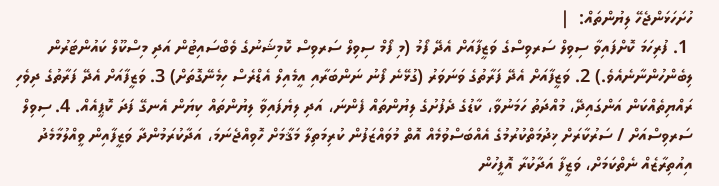ހުށަހަޅަންޖެހޭ ލިޔުންތައް:  |
 1. ފުރިހަމަ ކޮށްފައިވާ ސިވިލް ސަރވިސްގެ ވަޒީފާއަށް އެދޭ ފޯމު (މި ފޯމް ސިވިލް ސަރވިސް ކޮމިޝަނުގެ ވެބްސައިޓުން އަދި މިސްކޫލް ކައުންޓަރުން ލިބެންހުންނާނެއެވެ.) 2. ވަޒީފާއަށް އެދޭ ފަރާތުގެ ވަނަވަރު (ގުޅޭނެ ފޯނު ނަންބަރާއި އީމެއިލް އެޑްރެސް ހިމެނޭގޮތަށް) 3. ވަޒީފާއަށް އެދޭ ފަރާތުގެ ދިވެހި ރައްޔިތެއްކަން އަންގައިދޭ، މުއްދަތު ހަމަނުވާ، ކާޑުގެ ދެފުށުގެ ލިޔުންތައް ފެންނަ، އަދި ލިޔެފައިވާ ލިޔުންތައް ކިޔަން އެނގޭ ފަދަ ކޮޕީއެއް. 4. ސިވިލް ސަރވިސްއަށް / ސަރުކާރަށް ޚިދުމަތްކުރުމުގެ އެއްބަސްވުމެއް އޮތް މުވައްޒަފުން ކުރިމަތިލާ މަޤާމަށް ހޮވިއްޖެނަމަ، އަދާކުރަމުންދާ ވަޒީފާއިން ވީއްލުމާމެދު އިއުތިރާޒެއް ނެތްކަމަށް، ވަޒީފާ އަދާކުރާ އޮފީހުން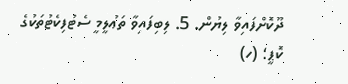ދޫކޮށްފައިވާ ލިޔުން. 5. ލިބިފައިވާ ތަޢުލީމީ ސެޓުފިކެޓުތަކުގެ ކޮޕީ؛ (ހ)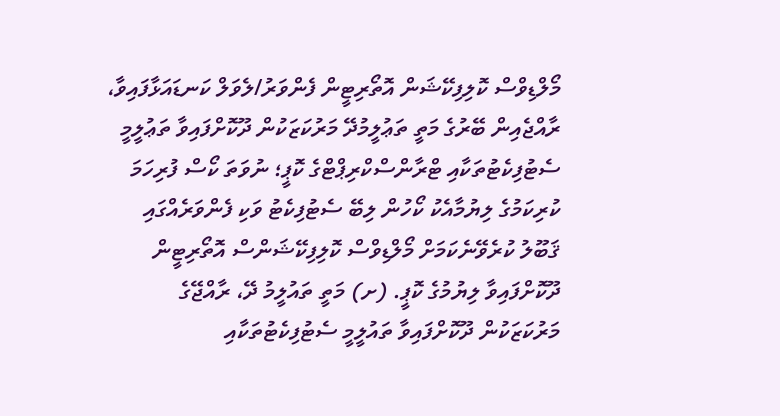މޯލްޑިވްސް ކޮލިފިކޭޝަން އޮތޯރިޓީން ފެންވަރު/ލެވަލް ކަނޑައަޅާފައިވާ، ރާއްޖެއިން ބޭރުގެ މަތީ ތަޢުލީމުދޭ މަރުކަޒަކުން ދޫކޮށްފައިވާ ތަޢުލީމީ ސެޓުފިކެޓުތަކާއި ޓްރާންސްކްރިޕްޓްގެ ކޮޕީ؛ ނުވަތަ ކޯސް ފުރިހަމަ ކުރިކަމުގެ ލިޔުމާއެކު ކޯހުން ލިބޭ ސެޓުފިކެޓު ވަކި ފެންވަރެއްގައި ޤަބޫލު ކުރެވޭނެކަމަށް މޯލްޑިވްސް ކޮލިފިކޭޝަންސް އޮތޯރިޓީން ދޫކޮށްފައިވާ ލިޔުމުގެ ކޮޕީ. (ށ) މަތީ ތައުލީމު ދޭ، ރާއްޖޭގެ މަރުކަޒަކުން ދޫކޮށްފައިވާ ތައުލީމީ ސެޓުފިކެޓުތަކާއި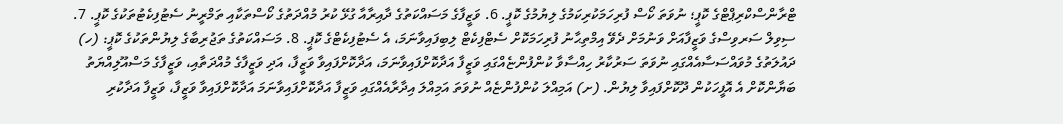ޓްރާންސްކްރިޕްޓްގެ ކޮޕީ؛ ނުވަތަ ކޯސް ފުރިހަމަކުރިކަމުގެ ލިޔުމުގެ ކޮޕީ. 6. ވަޒީފާގެ މަސައްކަތުގެ ދާއިރާއާ ގުޅޭ ކުރު މުއްދަތުގެ ކޯސްތަކާއި ތަމްރީނު ސެޓުފިކެޓުތަކުގެ ކޮޕީ. 7. ސިވިލް ސަރވިސްގެ ވަޒީފާއަށް ވަނުމަށް ދެވޭ އިމްތިޙާނު ފުރިހަމަކޮށް ސެޓްފިކެޓް ލިބިފައިވާނަމަ، އެ ސެޓުފިކެޓްގެ ކޮޕީ. 8. މަސައްކަތުގެ ތަޖުރިބާގެ ލިޔުންތަކުގެ ކޮޕީ: (ހ) ދައުލަތުގެ މުވައްސަސާއެއްގައި ނުވަތަ ސަރުކާރު ހިއްސާވާ ކުންފުންޏެއްގައި ވަޒީފާ އަދާކޮށްފައިވާނަމަ، އަދާކޮށްފައިވާ ވަޒީފާ، އަދި ވަޒީފާގެ މުއްދަތާއި، ވަޒީފާގެ މަސްއޫލިއްޔަތު ބަޔާންކޮށް އެ އޮފީހަކުން ދޫކޮށްފައިވާ ލިޔުން. (ށ) އަމިއްލަ ކުންފުންޏެއް ނުވަތަ އަމިއްލަ އިދާރާއެއްގައި ވަޒީފާ އަދާކޮށްފައިވާނަމަ އަދާކޮށްފައިވާ ވަޒީފާ، ވަޒީފާ އަދާކުރި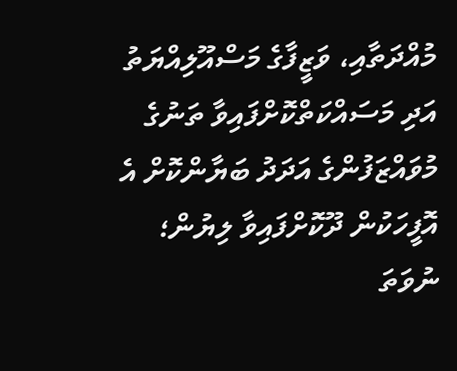މުއްދަތާއި، ވަޒީފާގެ މަސްއޫލިއްޔަތު އަދި މަސައްކަތްކޮށްފައިވާ ތަނުގެ މުވައްޒަފުންގެ އަދަދު ބަޔާންކޮށް އެ އޮފީހަކުން ދޫކޮށްފައިވާ ލިޔުން؛ ނުވަތަ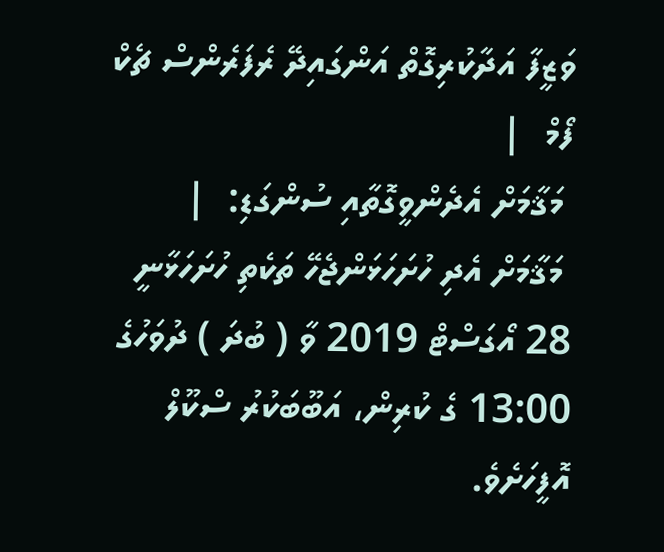ވަޒީފާ އަދާކުރިގޮތް އަންގައިދޭ ރެފަރެންސް ޗެކް ފޯމް  |
 މަޤާމަށް އެދެންވީގޮތާއި ސުންގަޑި:  |
 މަޤާމަށް އެދި ހުށަހަޅަންޖެހޭ ތަކެތި ހުށަހަޅާނީ 28 އޯގަސްޓް 2019 ވާ ( ބުދަ ) ދުވަހުގެ 13:00 ގެ ކުރިން، އަބޫބަކުރު ސްކޫލް އޮފީހަށެވެ.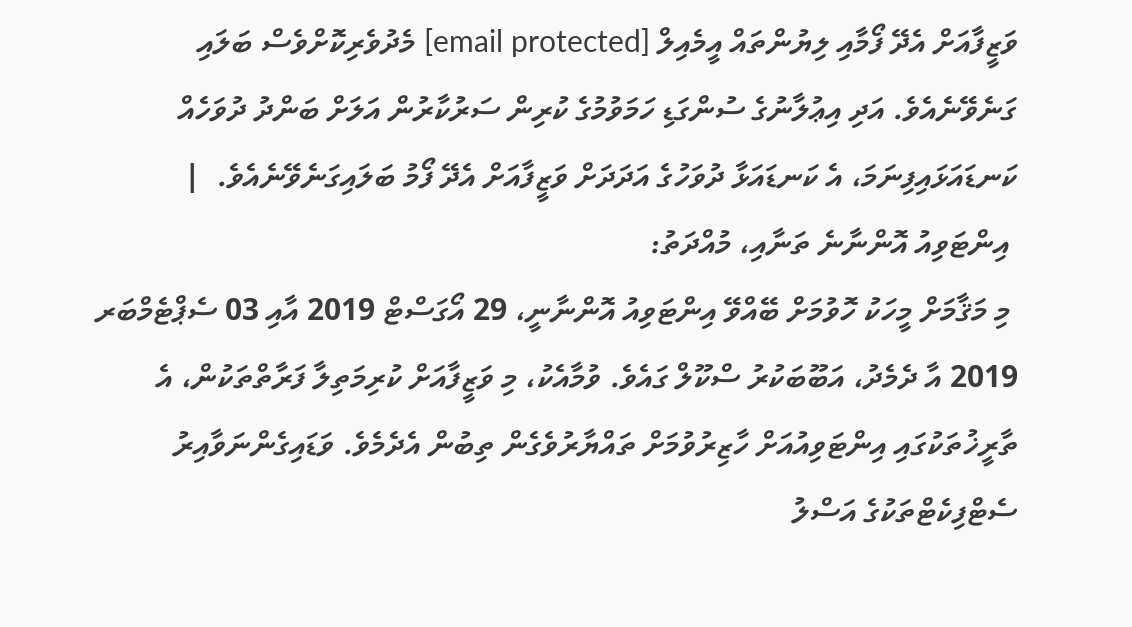ވަޒީފާއަށް އެދޭ ފޯމާއި ލިޔުންތައް އީމެއިލް [email protected] މެދުވެރިކޮށްވެސް ބަލައި ގަނެވޭނެއެވެ. އަދި އިޢުލާނުގެ ސުންގަޑި ހަމަވުމުގެ ކުރިން ސަރުކާރުން އަލަށް ބަންދު ދުވަހެއް ކަނޑައަޅައިފިނަމަ، އެ ކަނޑައަޅާ ދުވަހުގެ އަދަދަށް ވަޒީފާއަށް އެދޭ ފޯމު ބަލައިގަނެވޭނެއެވެ.  |
 އިންޓަވިއު އޮންނާނެ ތަނާއި، މުއްދަތު:
 މި މަޤާމަށް މީހަކު ހޮވުމަށް ބޭއްވޭ އިންޓަވިއު އޮންނާނީ، 29 އޯގަސްޓް 2019 އާއި 03 ސެޕްޓެމްބަރ 2019 އާ ދެމެދު، އަބޫބަކުރު ސްކޫލް ގައެވެ. ވުމާއެކު، މި ވަޒީފާއަށް ކުރިމަތިލާ ފަރާތްތަކުން، އެ ތާރީޚުތަކުގައި އިންޓަވިއުއަށް ހާޒިރުވުމަށް ތައްޔާރުވެގެން ތިބުން އެދެމެވެ. ވަޑައިގެންނަވާއިރު ސެޓްފިކެޓްތަކުގެ އަސްލު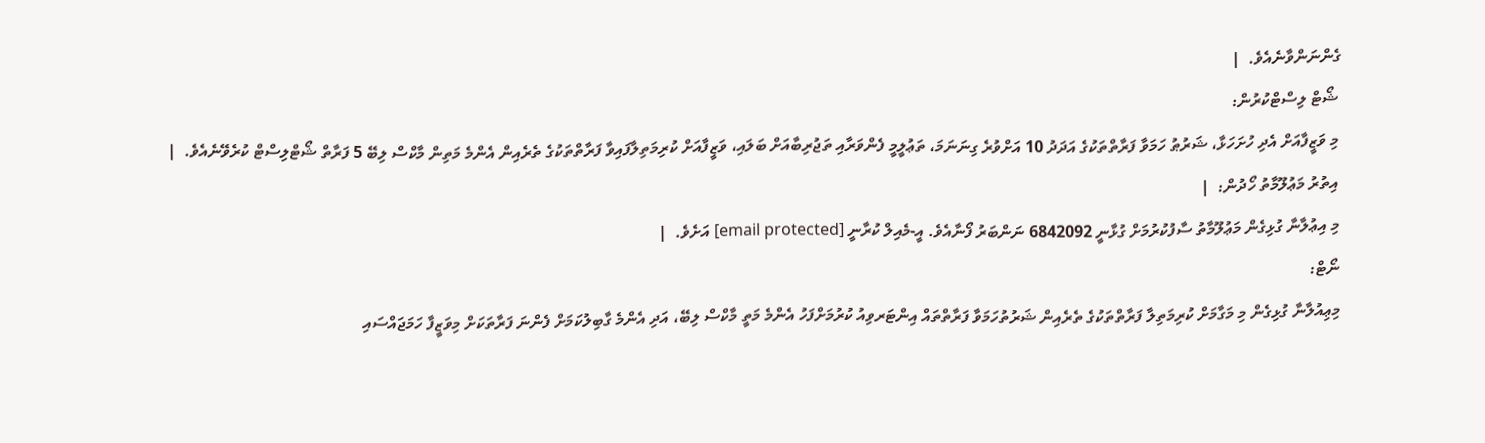ގެންނަންވާނެއެވެ.  |
 ޝޯޓް ލިސްޓްކުރުން:
 މި ވަޒީފާއަށް އެދި ހުށަހަޅާ، ޝަރުޠު ހަމަވާ ފަރާތްތަކުގެ އަދަދު 10 އަށްވުރެ ގިނަނަމަ، ތަޢުލީމީ ފެންވަރާއި ތަޖުރިބާއަށް ބަލައި، ވަޒީފާއަށް ކުރިމަތިލާފައިވާ ފަރާތްތަކުގެ ތެރެއިން އެންމެ މަތިން މާކްސް ލިބޭ 5 ފަރާތް ޝޯޓްލިސްޓް ކުރެވޭނެއެވެ.  |
 އިތުރު މަޢުލޫމާތު ހޯދުން:  |
 މި އިޢުލާނާ ގުޅިގެން މަޢުލޫމާތު ސާފުކުރުމަށް ގުޅާނީ 6842092 ނަންބަރު ފޯނާއެވެ. އީ-މެއިލް ކުރާނީ [email protected] އަށެވެ.  |
 ނޯޓް:
 މިޢިއުލާނާ ގުޅިގެން މި މަގާމަށް ކުރިމަތިލާ ފަރާތްތަކުގެ ތެރެއިން ޝަރުތުހަމަވާ ފަރާތްތައް އިންޓަރވިއު ކުރުމަށްފަހު އެންމެ މަތީ މާކްސް ލިބޭ، އަދި އެންމެ ގާބިލުކަމަށް ފެންނަ ފަރާތަކަށް މިވަޒީފާ ހަމަޖައްސައި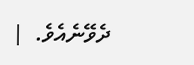ދެވޭނެއެވެ.  |